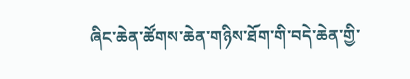ཞིང་ཆེན་ཚོགས་ཆེན་གཉིས་ཐོག་གི་བདེ་ཆེན་གྱི་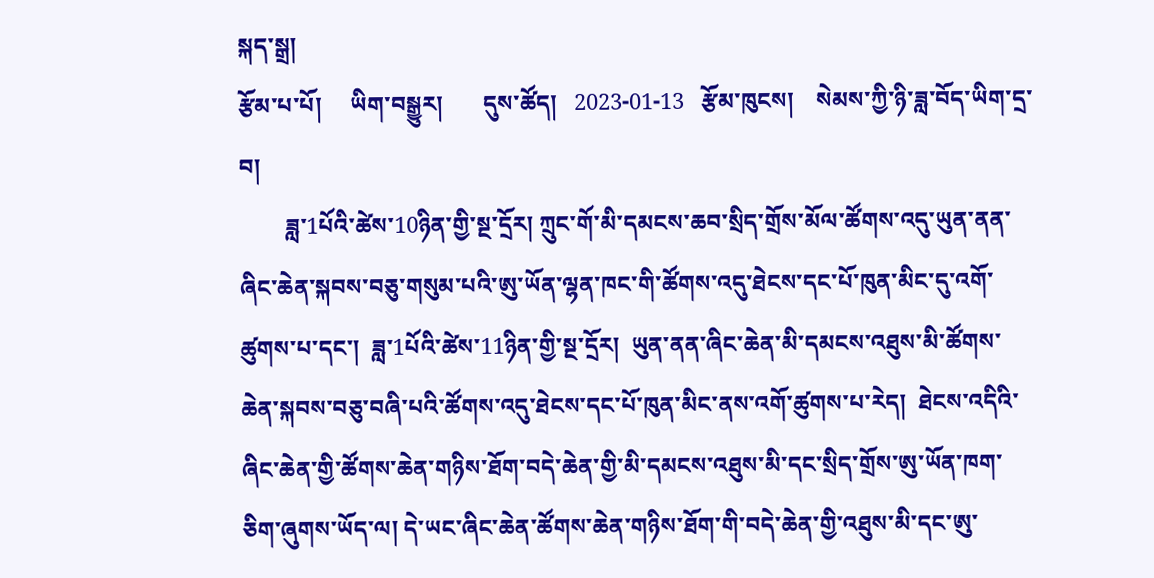སྐད་སྒྲ།
རྩོམ་པ་པོ།     ཡིག་བསྒྱུར།       དུས་ཚོད།   2023-01-13   རྩོམ་ཁུངས།    སེམས་ཀྱི་ཉི་ཟླ་བོད་ཡིག་དྲ་བ།
        ཟླ་1པོའི་ཚེས་10ཉིན་གྱི་སྔ་དྲོར། ཀྲུང་གོ་མི་དམངས་ཆབ་སྲིད་གྲོས་མོལ་ཚོགས་འདུ་ཡུན་ནན་ཞིང་ཆེན་སྐབས་བཅུ་གསུམ་པའི་ཨུ་ཡོན་ལྷན་ཁང་གི་ཚོགས་འདུ་ཐེངས་དང་པོ་ཁུན་མིང་དུ་འགོ་ཚུགས་པ་དང་།  ཟླ་1པོའི་ཚེས་11ཉིན་གྱི་སྔ་དྲོར།  ཡུན་ནན་ཞིང་ཆེན་མི་དམངས་འཐུས་མི་ཚོགས་ཆེན་སྐབས་བཅུ་བཞི་པའི་ཚོགས་འདུ་ཐེངས་དང་པོ་ཁུན་མིང་ནས་འགོ་ཚུགས་པ་རེད།  ཐེངས་འདིའི་ཞིང་ཆེན་གྱི་ཚོགས་ཆེན་གཉིས་ཐོག་བདེ་ཆེན་གྱི་མི་དམངས་འཐུས་མི་དང་སྲིད་གྲོས་ཨུ་ཡོན་ཁག་ཅིག་ཞུགས་ཡོད་ལ། དེ་ཡང་ཞིང་ཆེན་ཚོགས་ཆེན་གཉིས་ཐོག་གི་བདེ་ཆེན་གྱི་འཐུས་མི་དང་ཨུ་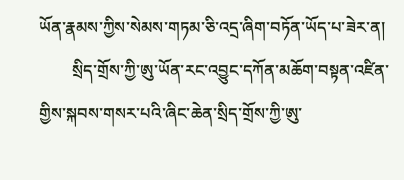ཡོན་རྣམས་ཀྱིས་སེམས་གཏམ་ཅི་འདྲ་ཞིག་བཏོན་ཡོད་པ་ཟེར་ན།
        སྲིད་གྲོས་ཀྱི་ཨུ་ཡོན་རང་འབྱུང་དཀོན་མཆོག་བསྟན་འཛིན་གྱིས་སྐབས་གསར་པའི་ཞིང་ཆེན་སྲིད་གྲོས་ཀྱི་ཨུ་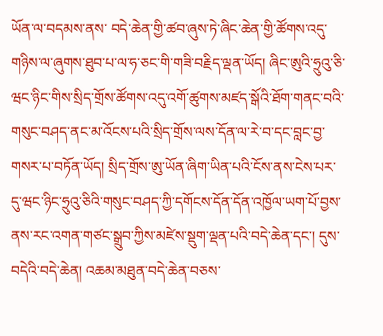ཡོན་ལ་བདམས་ནས་ བདེ་ཆེན་གྱི་ཚབ་ཞུས་ཏེ་ཞིང་ཆེན་གྱི་ཚོགས་འདུ་གཉིས་ལ་ཞུགས་ཐུབ་པ་ལ་ཧ་ཅང་གི་གཟི་བརྗིད་ལྡན་ཡོད། ཞིང་ཨུའི་ཧྲུའུ་ཅི་ཝང་ཉིང་གིས་སྲིད་གྲོས་ཚོགས་འདུ་འགོ་ཚུགས་མཛད་སྒོའི་ཐོག་གནང་བའི་གསུང་བཤད་ནང་མ་འོངས་པའི་སྲིད་གྲོས་ལས་དོན་ལ་རེ་བ་དང་བླང་བྱ་གསར་པ་བཏོན་ཡོད། སྲིད་གྲོས་ཨུ་ཡོན་ཞིག་ཡིན་པའི་ངོས་ནས་ངེས་པར་དུ་ཝང་ཉིང་ཧྲུའུ་ཅིའི་གསུང་བཤད་ཀྱི་དགོངས་དོན་དོན་འཁྱོལ་ཡག་པོ་བྱས་ནས་རང་འགན་གཙང་སྒྲུབ་ཀྱིས་མཛེས་སྡུག་ལྡན་པའི་བདེ་ཆེན་དང་། དུས་བདེའི་བདེ་ཆེན། འཆམ་མཐུན་བདེ་ཆེན་བཅས་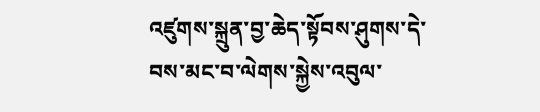འཛུགས་སྐྲུན་བྱ་ཆེད་སྟོབས་ཤུགས་དེ་བས་མང་བ་ལེགས་སྐྱེས་འབུལ་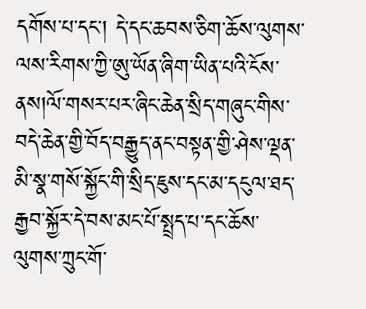དགོས་པ་དང་། དེ་དང་ཆབས་ཅིག་ཆོས་ལུགས་ལས་རིགས་ཀྱི་ཨུ་ཡོན་ཞིག་ཡིན་པའི་ངོས་ནས།ལོ་གསར་པར་ཞིང་ཆེན་སྲིད་གཞུང་གིས་བདེ་ཆེན་གྱི་བོད་བརྒྱུད་ནང་བསྟན་གྱི་ཤེས་ལྡན་མི་སྣ་གསོ་སྐྱོང་གི་སྲིད་ཇུས་དང་མ་དངུལ་ཐད་རྒྱབ་སྐྱོར་དེ་བས་མང་པོ་སྤྲད་པ་དང་ཆོས་ལུགས་ཀྲུང་གོ་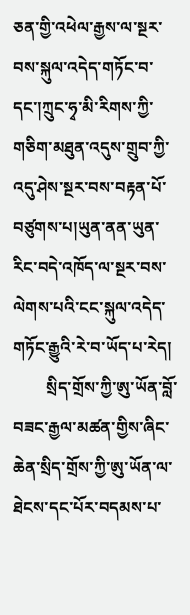ཅན་གྱི་འཕེལ་རྒྱས་ལ་སྔར་བས་སྐུལ་འདེད་གཏོང་བ་དང་།ཀྲུང་ཧྭ་མི་རིགས་ཀྱི་གཅིག་མཐུན་འདུས་གྲུབ་ཀྱི་འདུ་ཤེས་སྔར་བས་བརྟན་པོ་བཙུགས་པ།ཡུན་ནན་ཡུན་རིང་བདེ་འཁོད་ལ་སྔར་བས་ལེགས་པའི་ངང་སྐུལ་འདེད་གཏོང་རྒྱུའི་རེ་བ་ཡོད་པ་རེད།
        སྲིད་གྲོས་ཀྱི་ཨུ་ཡོན་བློ་བཟང་རྒྱལ་མཚན་གྱིས་ཞིང་ཆེན་སྲིད་གྲོས་ཀྱི་ཨུ་ཡོན་ལ་ཐེངས་དང་པོར་བདམས་པ་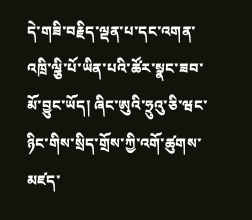དེ་གཟི་བརྗིད་ལྡན་པ་དང་འགན་འཁྲི་ལྕི་པོ་ཡིན་པའི་ཚོར་སྣང་ཟབ་མོ་བྱུང་ཡོད། ཞིང་ཨུའི་ཧྲུའུ་ཅི་ཝང་ཉིང་གིས་སྲིད་གྲོས་ཀྱི་འགོ་ཚུགས་མཛད་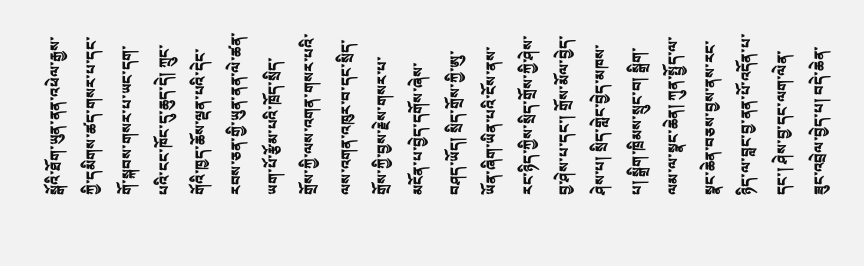སྒོའི་ཐོག་ཡུན་ནན་འཕེལ་རྒྱས་ཀྱི་དམིགས་ཚད་གསར་པ་དང་གོ་སྐབས་གསར་པ་ཡང་དག་པའི་ངང་ཁོང་དུ་ཆུད་དེ། ཀྲུང་གོའི་ཁྱད་ཆོས་ལྡན་པའི་དེང་རབས་ཅན་གྱི་ཡུན་ནན་ལེ་ཚན་ཡག་པོ་རྩོམ་པའི་ཁྲོད་སྲིད་གྲོས་ཀྱི་ལས་འགན་གསར་པའི་ལས་འགན་འཁུར་བ་དང་སྲིད་གྲོས་ཀྱི་བྱས་རྗེས་གསར་པ་མངོན་པ་བྱེད་དགོས་ཞེས་བཤད་ཡོད། སྲིད་གྲོས་ཀྱི་ཨུ་ཡོན་ཞིག་ཡིན་པའི་ངོས་ནས་རང་ཉིད་ཀྱིས་སྲིད་གྲོས་ཀྱི་ཤེས་བྱ་ཤེས་པ་དང་། གྲོས་མོལ་བྱེད་ཤེས་པ། སྲིད་གླེང་བྱེད་མཁས་པ། སྒྲིག་ཁྲིམས་སྲུང་བ། སྒྲིག་ལམ་ལ་སྣང་ཆེན། ཀུན་སྤྱོད་ལ་སྣང་ཆེན་བཅས་བྱས་ནས་རང་ཉིད་ལ་བླང་བྱ་ནན་པོ་འདོན་པ་དང་། ཤེས་བྱ་དང་ལག་ལེན་ཟུང་འབྲེལ་བྱེད་པ། བདེ་ཆེན་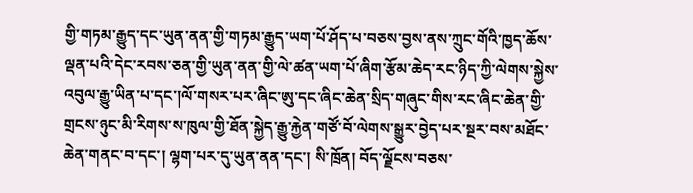གྱི་གཏམ་རྒྱུད་དང་ཡུན་ནན་གྱི་གཏམ་རྒྱུད་ཡག་པོ་ཤོད་པ་བཅས་བྱས་ནས་ཀྲུང་གོའི་ཁྱད་ཆོས་ལྡན་པའི་དེང་རབས་ཅན་གྱི་ཡུན་ནན་གྱི་ལེ་ཚན་ཡག་པོ་ཞིག་རྩོམ་ཆེད་རང་ཉིད་ཀྱི་ལེགས་སྐྱེས་འབུལ་རྒྱུ་ཡིན་པ་དང་།ལོ་གསར་པར་ཞིང་ཨུ་དང་ཞིང་ཆེན་སྲིད་གཞུང་གིས་རང་ཞིང་ཆེན་གྱི་གྲངས་ཉུང་མི་རིགས་ས་ཁུལ་གྱི་ཐོན་སྐྱེད་རྒྱུ་རྐྱེན་གཙོ་བོ་ལེགས་སྒྱུར་བྱེད་པར་སྔར་བས་མཐོང་ཆེན་གནང་བ་དང་། ལྷག་པར་དུ་ཡུན་ནན་དང་། སི་ཁྲོན། བོད་ལྗོངས་བཅས་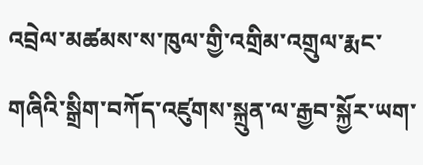འབྲེལ་མཚམས་ས་ཁུལ་གྱི་འགྲིམ་འགྲུལ་རྨང་གཞིའི་སྒྲིག་བཀོད་འཛུགས་སྐྲུན་ལ་རྒྱབ་སྐྱོར་ཡག་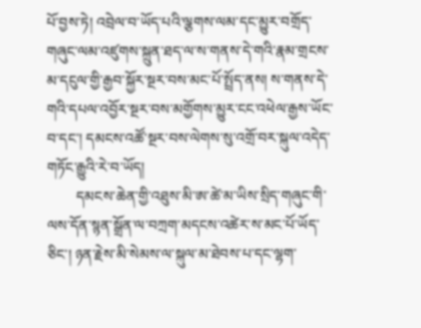པོ་བྱས་ཏེ། འབྲེལ་བ་ཡོད་པའི་ལྕགས་ལམ་དང་མྱུར་བགྲོད་གཞུང་ལམ་འཛུགས་སྐྲུན་ཐད་ལ་ས་གནས་དེ་གའི་རྣམ་གྲངས་མ་དངུལ་གྱི་རྒྱབ་སྐྱོར་སྔར་བས་མང་པོ་སྤྲོད་ནས། ས་གནས་དེ་གའི་དཔལ་འབྱོར་སྔར་བས་མགྱོགས་མྱུར་ངང་འཕེལ་རྒྱས་ཡོང་བ་དང་། དམངས་འཚོ་སྔར་བས་ལེགས་སུ་འགྲོ་བར་སྐུལ་འདེད་གཏོང་རྒྱུའི་རེ་བ་ཡོད།
        དམངས་ཆེན་གྱི་འཐུས་མི་ཨ་ཚེ་མ་ཡིས་སྲིད་གཞུང་གི་ལས་དོན་སྙན་སྒྲོན་ལ་བཀྲག་མདངས་འཚེར་ས་མང་པོ་ཡོད་ཅིང་། ཉན་རྗེས་མི་སེམས་ལ་སྐུལ་མ་ཐེབས་པ་དང་ལྷག་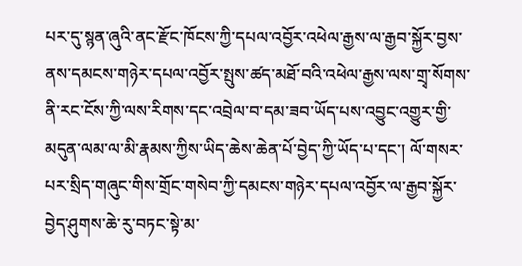པར་དུ་སྙན་ཞུའི་ནང་རྫོང་ཁོངས་ཀྱི་དཔལ་འབྱོར་འཕེལ་རྒྱས་ལ་རྒྱབ་སྐྱོར་བྱས་ནས་དམངས་གཉེར་དཔལ་འབྱོར་སྤུས་ཚད་མཐོ་བའི་འཕེལ་རྒྱས་ལས་གྲྭ་སོགས་ནི་རང་ངོས་ཀྱི་ལས་རིགས་དང་འབྲེལ་བ་དམ་ཟབ་ཡོད་པས་འབྱུང་འགྱུར་གྱི་མདུན་ལམ་ལ་མི་རྣམས་ཀྱིས་ཡིད་ཆེས་ཆེན་པོ་བྱེད་ཀྱི་ཡོད་པ་དང་། ལོ་གསར་པར་སྲིད་གཞུང་གིས་གྲོང་གསེབ་ཀྱི་དམངས་གཉེར་དཔལ་འབྱོར་ལ་རྒྱབ་སྐྱོར་བྱེད་ཤུགས་ཆེ་རུ་བཏང་སྟེ་མ་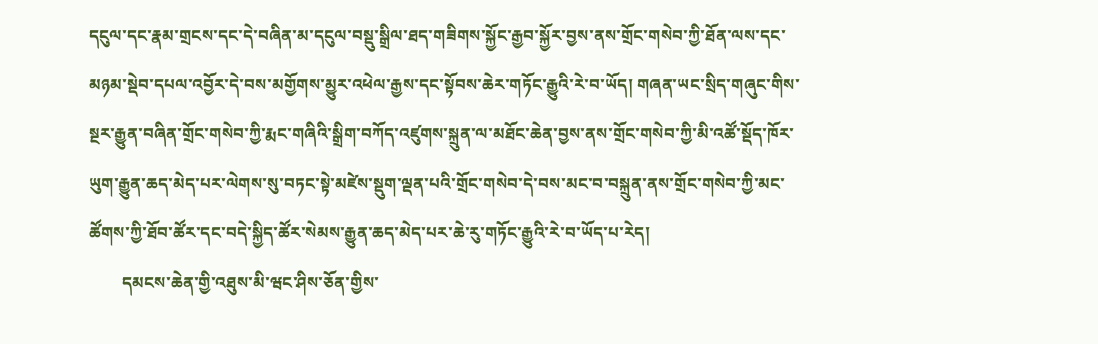དངུལ་དང་རྣམ་གྲངས་དང་དེ་བཞིན་མ་དངུལ་བསྡུ་སྒྲིལ་ཐད་གཟིགས་སྐྱོང་རྒྱབ་སྐྱོར་བྱས་ནས་གྲོང་གསེབ་ཀྱི་ཐོན་ལས་དང་མཉམ་སྡེབ་དཔལ་འབྱོར་དེ་བས་མགྱོགས་མྱུར་འཕེལ་རྒྱས་དང་སྟོབས་ཆེར་གཏོང་རྒྱུའི་རེ་བ་ཡོད། གཞན་ཡང་སྲིད་གཞུང་གིས་སྔར་རྒྱུན་བཞིན་གྲོང་གསེབ་ཀྱི་རྨང་གཞིའི་སྒྲིག་བཀོད་འཛུགས་སྐྲུན་ལ་མཐོང་ཆེན་བྱས་ནས་གྲོང་གསེབ་ཀྱི་མི་འཚོ་སྡོད་ཁོར་ཡུག་རྒྱུན་ཆད་མེད་པར་ལེགས་སུ་བཏང་སྟེ་མཛེས་སྡུག་ལྡན་པའི་གྲོང་གསེབ་དེ་བས་མང་བ་བསྐྲུན་ནས་གྲོང་གསེབ་ཀྱི་མང་ཚོགས་ཀྱི་ཐོབ་ཚོར་དང་བདེ་སྐྱིད་ཚོར་སེམས་རྒྱུན་ཆད་མེད་པར་ཆེ་རུ་གཏོང་རྒྱུའི་རེ་བ་ཡོད་པ་རེད།
        དམངས་ཆེན་གྱི་འཐུས་མི་ཝང་ཤིས་ཅོན་གྱིས་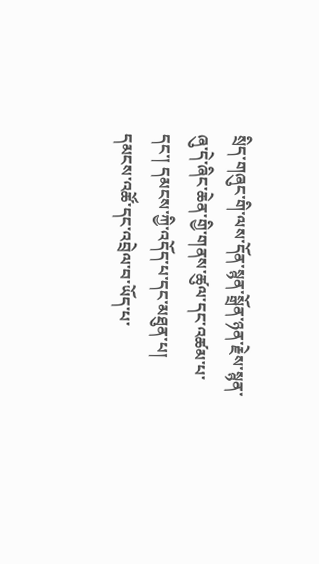སྲིད་གཞུང་གི་ལས་དོན་སྙན་སྒྲོན་ཉན་རྗེས་སྙན་ཞུ་དེ་ཞིང་ཆེན་གྱི་གནས་ཚུལ་དང་འཚམ་པ་དང་། དམངས་ཀྱི་འདོད་པ་དང་མཐུན་པ། དམངས་འཚོ་དང་འབྲེལ་བ་ཡོད་པ་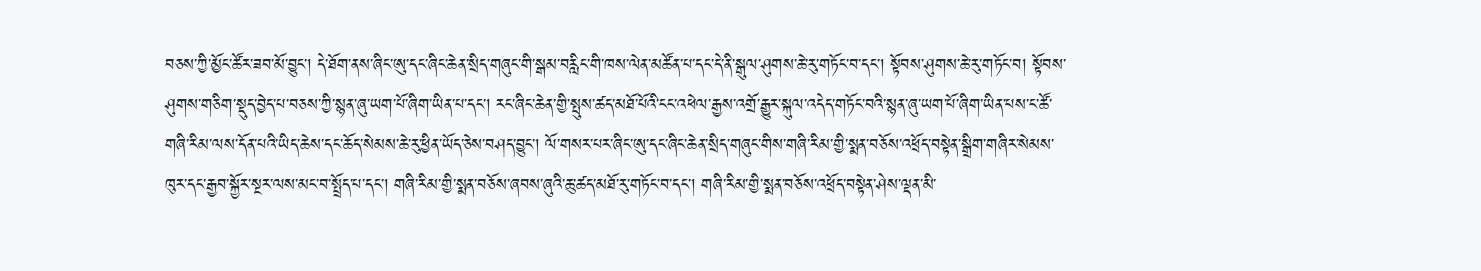བཅས་ཀྱི་མྱོང་ཚོར་ཟབ་མོ་བྱུང་། དེ་ཐོག་ནས་ཞིང་ཨུ་དང་ཞིང་ཆེན་སྲིད་གཞུང་གི་སྒམ་བརླིང་གི་ཁས་ལེན་མཚོན་པ་དང་དེ་ནི་སྒུལ་ཤུགས་ཆེ་རུ་གཏོང་བ་དང་། སྟོབས་ཤུགས་ཆེ་རུ་གཏོང་བ། སྟོབས་ཤུགས་གཅིག་སྡུད་བྱེད་པ་བཅས་ཀྱི་སྙན་ཞུ་ཡག་པོ་ཞིག་ཡིན་པ་དང་། རང་ཞིང་ཆེན་གྱི་སྤུས་ཚད་མཐོ་པོའི་ངང་འཕེལ་རྒྱས་འགྲོ་རྒྱུར་སྐུལ་འདེད་གཏོང་བའི་སྙན་ཞུ་ཡག་པོ་ཞིག་ཡིན་པས་ང་ཚོ་གཞི་རིམ་ལས་དོན་པའི་ཡིད་ཆེས་དང་ཆོད་སེམས་ཆེ་རུ་ཕྱིན་ཡོད་ཅེས་བཤད་བྱུང་། ལོ་གསར་པར་ཞིང་ཨུ་དང་ཞིང་ཆེན་སྲིད་གཞུང་གིས་གཞི་རིམ་གྱི་སྨན་བཅོས་འཕྲོད་བསྟེན་སྒྲིག་གཞིར་སེམས་ཁུར་དང་རྒྱབ་སྐྱོར་སྔར་ལས་མང་བ་སྤྲོད་པ་དང་། གཞི་རིམ་གྱི་སྨན་བཅོས་ཞབས་ཞུའི་ཆུ་ཚད་མཐོ་རུ་གཏོང་བ་དང་། གཞི་རིམ་གྱི་སྨན་བཅོས་འཕྲོད་བསྟེན་ཤེས་ལྡན་མི་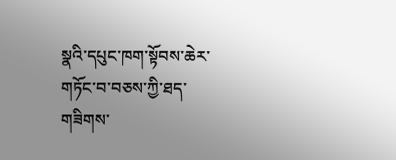སྣའི་དཔུང་ཁག་སྟོབས་ཆེར་གཏོང་བ་བཅས་ཀྱི་ཐད་གཟིགས་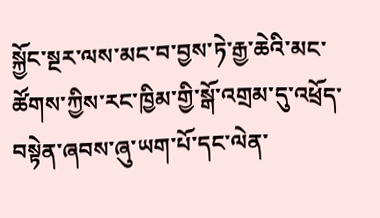སྐྱོང་སྔར་ལས་མང་བ་བྱས་ཏེ་རྒྱ་ཆེའི་མང་ཚོགས་ཀྱིས་རང་ཁྱིམ་གྱི་སྒོ་འགྲམ་དུ་འཕྲོད་བསྟེན་ཞབས་ཞུ་ཡག་པོ་དང་ལེན་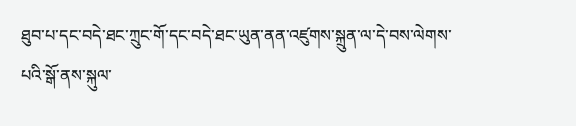ཐུབ་པ་དང་བདེ་ཐང་ཀྲུང་གོ་དང་བདེ་ཐང་ཡུན་ནན་འཛུགས་སྐྲུན་ལ་དེ་བས་ལེགས་པའི་སྒོ་ནས་སྐུལ་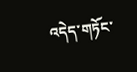འདེད་གཏོང་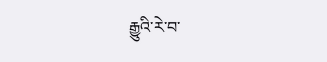རྒྱུའི་རེ་བ་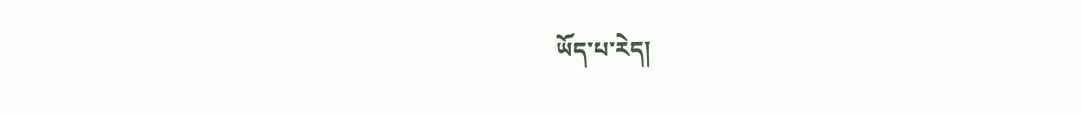ཡོད་པ་རེད།